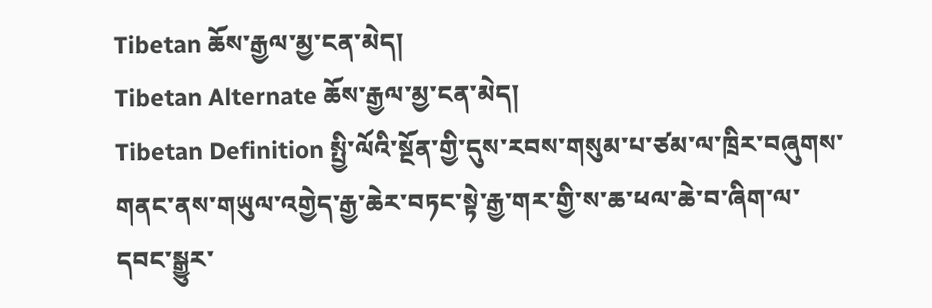Tibetan ཆོས་རྒྱལ་མྱ་ངན་མེད།
Tibetan Alternate ཆོས་རྒྱལ་མྱ་ངན་མེད།
Tibetan Definition སྤྱི་ལོའི་སྔོན་གྱི་དུས་རབས་གསུམ་པ་ཙམ་ལ་ཁྲིར་བཞུགས་གནང་ནས་གཡུལ་འགྱེད་རྒྱ་ཆེར་བཏང་སྟེ་རྒྱ་གར་གྱི་ས་ཆ་ཕལ་ཆེ་བ་ཞིག་ལ་དབང་སྒྱུར་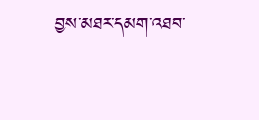བྱས་མཐར་དམག་འཐབ་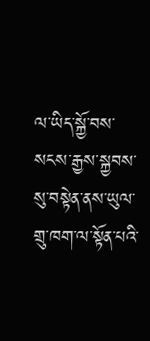ལ་ཡིད་སྐྱོ་བས་སངས་རྒྱས་སྐྱབས་སུ་བསྟེན་ནས་ཡུལ་གྲུ་ཁག་ལ་སྟོན་པའི་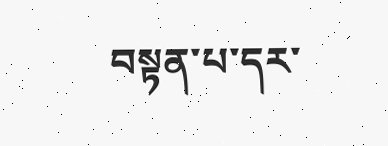བསྟན་པ་དར་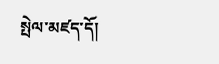སྤེལ་མཛད་དོ།